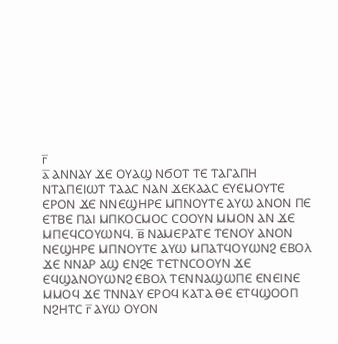ⲅ̅
ⲁ̅ ⲀⲚⲚⲀⲨ ϪⲈ ⲞⲨⲀϢ ⲚϬⲞⲦ ⲦⲈ ⲦⲀⲄⲀⲠⲎ ⲚⲦⲀⲠⲈⲒⲰⲦ ⲦⲀⲀⲤ ⲚⲀⲚ ϪⲈⲔⲀⲀⲤ ⲈⲨⲈⲘⲞⲨⲦⲈ ⲈⲢⲞⲚ ϪⲈ ⲚⲚⲈϢⲎⲢⲈ ⲘⲠⲚⲞⲨⲦⲈ ⲀⲨⲰ ⲀⲚⲞⲚ ⲠⲈ ⲈⲦⲂⲈ ⲠⲀⲒ ⲘⲠⲔⲞⲤⲘⲞⲤ ⲤⲞⲞⲨⲚ ⲘⲘⲞⲚ ⲀⲚ ϪⲈ ⲘⲠⲈϤⲤⲞⲨⲰⲚϤ. ⲃ̅ ⲚⲀⲘⲈⲢⲀⲦⲈ ⲦⲈⲚⲞⲨ ⲀⲚⲞⲚ ⲚⲈϢⲎⲢⲈ ⲘⲠⲚⲞⲨⲦⲈ ⲀⲨⲰ ⲘⲠⲀⲦϤⲞⲨⲰⲚϨ ⲈⲂⲞⲖ ϪⲈ ⲚⲚⲀⲢ ⲀϢ ⲈⲚϨⲈ ⲦⲈⲦⲚⲤⲞⲞⲨⲚ ϪⲈ ⲈϤϢⲀⲚⲞⲨⲰⲚϨ ⲈⲂⲞⲖ ⲦⲈⲚⲚⲀϢⲰⲠⲈ ⲈⲚⲈⲒⲚⲈ ⲘⲘⲞϤ ϪⲈ ⲦⲚⲚⲀⲨ ⲈⲢⲞϤ ⲔⲀⲦⲀ ⲐⲈ ⲈⲦϤϢⲞⲞⲠ ⲚϨⲎⲦⲤ ⲅ̅ ⲀⲨⲰ ⲞⲨⲞⲚ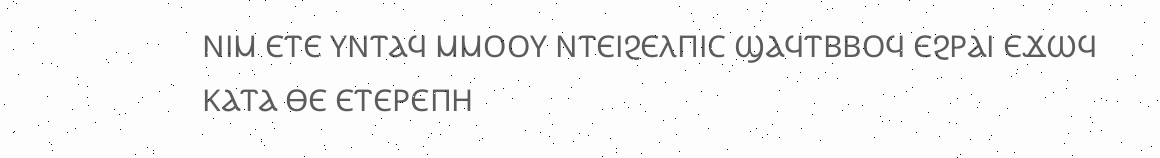ⲚⲒⲘ ⲈⲦⲈ ⲨⲚⲦⲀϤ ⲘⲘⲞⲞⲨ ⲚⲦⲈⲒϨⲈⲖⲠⲒⲤ ϢⲀϤⲦⲂⲂⲞϤ ⲈϨⲢⲀⲒ ⲈϪⲰϤ ⲔⲀⲦⲀ ⲐⲈ ⲈⲦⲈⲢⲈⲠⲎ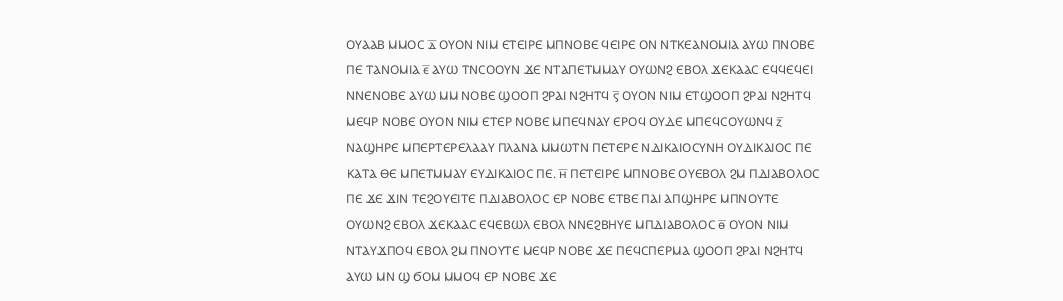ⲞⲨⲀⲀⲂ ⲘⲘⲞⲤ ⲇ̅ ⲞⲨⲞⲚ ⲚⲒⲘ ⲈⲦⲈⲒⲢⲈ ⲘⲠⲚⲞⲂⲈ ϤⲈⲒⲢⲈ ⲞⲚ ⲚⲦⲔⲈⲀⲚⲞⲘⲒⲀ ⲀⲨⲰ ⲠⲚⲞⲂⲈ ⲠⲈ ⲦⲀⲚⲞⲘⲒⲀ ⲉ̅ ⲀⲨⲰ ⲦⲚⲤⲞⲞⲨⲚ ϪⲈ ⲚⲦⲀⲠⲈⲦⲘⲘⲀⲨ ⲞⲨⲰⲚϨ ⲈⲂⲞⲖ ϪⲈⲔⲀⲀⲤ ⲈϤϤⲈϤⲈⲒ ⲚⲚⲈⲚⲞⲂⲈ ⲀⲨⲰ ⲘⲘ ⲚⲞⲂⲈ ϢⲞⲞⲠ ϨⲢⲀⲒ ⲚϨⲎⲦϤ ⲋ̅ ⲞⲨⲞⲚ ⲚⲒⲘ ⲈⲦϢⲞⲞⲠ ϨⲢⲀⲒ ⲚϨⲎⲦϤ ⲘⲈϤⲢ ⲚⲞⲂⲈ ⲞⲨⲞⲚ ⲚⲒⲘ ⲈⲦⲈⲢ ⲚⲞⲂⲈ ⲘⲠⲈϤⲚⲀⲨ ⲈⲢⲞϤ ⲞⲨⲆⲈ ⲘⲠⲈϤⲤⲞⲨⲰⲚϤ ⲍ̅ ⲚⲀϢⲎⲢⲈ ⲘⲠⲈⲢⲦⲈⲢⲈⲖⲀⲀⲨ ⲠⲖⲀⲚⲀ ⲘⲘⲰⲦⲚ ⲠⲈⲦⲈⲢⲈ ⲚⲆⲒⲔⲀⲒⲞⲤⲨⲚⲎ ⲞⲨⲆⲒⲔⲀⲒⲞⲤ ⲠⲈ ⲔⲀⲦⲀ ⲐⲈ ⲘⲠⲈⲦⲘⲘⲀⲨ ⲈⲨⲆⲒⲔⲀⲒⲞⲤ ⲠⲈ. ⲏ̅ ⲠⲈⲦⲈⲒⲢⲈ ⲘⲠⲚⲞⲂⲈ ⲞⲨⲈⲂⲞⲖ ϨⲘ ⲠⲆⲒⲀⲂⲞⲖⲞⲤ ⲠⲈ ϪⲈ ϪⲒⲚ ⲦⲈϨⲞⲨⲈⲒⲦⲈ ⲠⲆⲒⲀⲂⲞⲖⲞⲤ ⲈⲢ ⲚⲞⲂⲈ ⲈⲦⲂⲈ ⲠⲀⲒ ⲀⲠϢⲎⲢⲈ ⲘⲠⲚⲞⲨⲦⲈ ⲞⲨⲰⲚϨ ⲈⲂⲞⲖ ϪⲈⲔⲀⲀⲤ ⲈϤⲈⲂⲰⲖ ⲈⲂⲞⲖ ⲚⲚⲈϨⲂⲎⲨⲈ ⲘⲠⲆⲒⲀⲂⲞⲖⲞⲤ ⲑ̅ ⲞⲨⲞⲚ ⲚⲒⲘ ⲚⲦⲀⲨϪⲠⲞϤ ⲈⲂⲞⲖ ϨⲘ ⲠⲚⲞⲨⲦⲈ ⲘⲈϤⲢ ⲚⲞⲂⲈ ϪⲈ ⲠⲈϤⲤⲠⲈⲢⲘⲀ ϢⲞⲞⲠ ϨⲢⲀⲒ ⲚϨⲎⲦϤ ⲀⲨⲰ ⲘⲚ Ϣ ϬⲞⲘ ⲘⲘⲞϤ ⲈⲢ ⲚⲞⲂⲈ ϪⲈ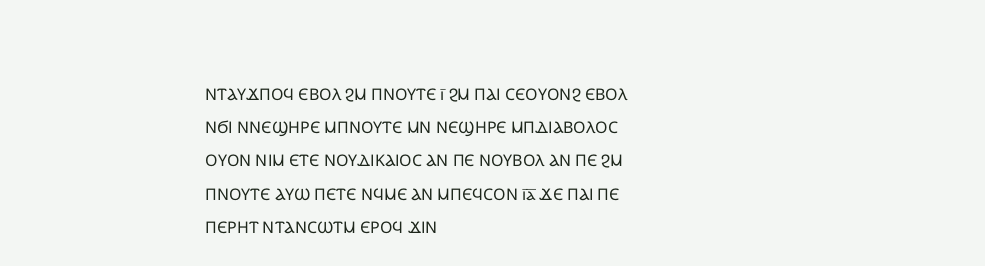ⲚⲦⲀⲨϪⲠⲞϤ ⲈⲂⲞⲖ ϨⲘ ⲠⲚⲞⲨⲦⲈ ⲓ̅ ϨⲘ ⲠⲀⲒ ⲤⲈⲞⲨⲞⲚϨ ⲈⲂⲞⲖ ⲚϬⲒ ⲚⲚⲈϢⲎⲢⲈ ⲘⲠⲚⲞⲨⲦⲈ ⲘⲚ ⲚⲈϢⲎⲢⲈ ⲘⲠⲆⲒⲀⲂⲞⲖⲞⲤ ⲞⲨⲞⲚ ⲚⲒⲘ ⲈⲦⲈ ⲚⲞⲨⲆⲒⲔⲀⲒⲞⲤ ⲀⲚ ⲠⲈ ⲚⲞⲨⲂⲞⲖ ⲀⲚ ⲠⲈ ϨⲘ ⲠⲚⲞⲨⲦⲈ ⲀⲨⲰ ⲠⲈⲦⲈ ⲚϤⲘⲈ ⲀⲚ ⲘⲠⲈϤⲤⲞⲚ ⲓ̅ⲁ̅ ϪⲈ ⲠⲀⲒ ⲠⲈ ⲠⲈⲢⲎⲦ ⲚⲦⲀⲚⲤⲰⲦⲘ ⲈⲢⲞϤ ϪⲒⲚ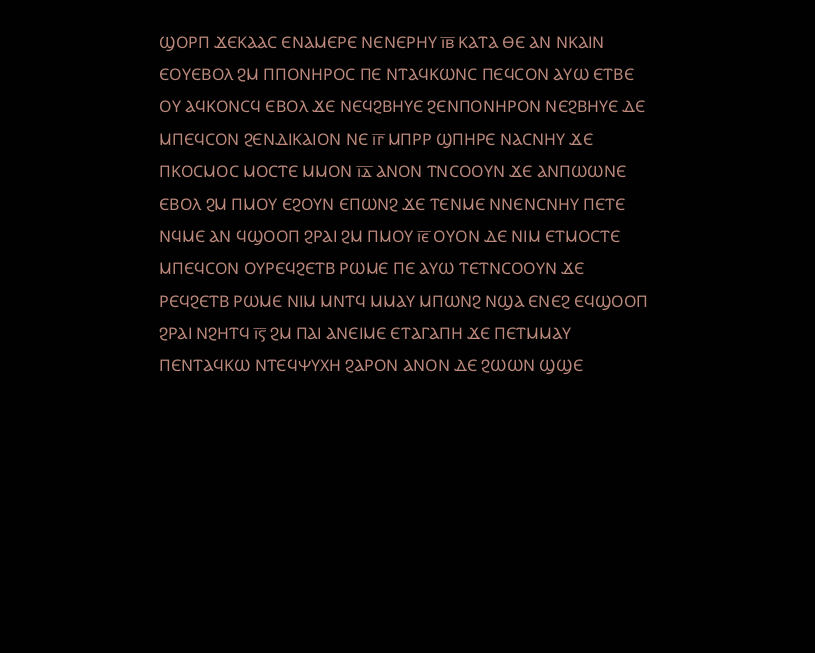ϢⲞⲢⲠ ϪⲈⲔⲀⲀⲤ ⲈⲚⲀⲘⲈⲢⲈ ⲚⲈⲚⲈⲢⲎⲨ ⲓ̅ⲃ̅ ⲔⲀⲦⲀ ⲐⲈ ⲀⲚ ⲚⲔⲀⲒⲚ ⲈⲞⲨⲈⲂⲞⲖ ϨⲘ ⲠⲠⲞⲚⲎⲢⲞⲤ ⲠⲈ ⲚⲦⲀϤⲔⲰⲚⲤ ⲠⲈϤⲤⲞⲚ ⲀⲨⲰ ⲈⲦⲂⲈ ⲞⲨ ⲀϤⲔⲞⲚⲤϤ ⲈⲂⲞⲖ ϪⲈ ⲚⲈϤϨⲂⲎⲨⲈ ϨⲈⲚⲠⲞⲚⲎⲢⲞⲚ ⲚⲈϨⲂⲎⲨⲈ ⲆⲈ ⲘⲠⲈϤⲤⲞⲚ ϨⲈⲚⲆⲒⲔⲀⲒⲞⲚ ⲚⲈ ⲓ̅ⲅ̅ ⲘⲠⲢⲢ ϢⲠⲎⲢⲈ ⲚⲀⲤⲚⲎⲨ ϪⲈ ⲠⲔⲞⲤⲘⲞⲤ ⲘⲞⲤⲦⲈ ⲘⲘⲞⲚ ⲓ̅ⲇ̅ ⲀⲚⲞⲚ ⲦⲚⲤⲞⲞⲨⲚ ϪⲈ ⲀⲚⲠⲰⲰⲚⲈ ⲈⲂⲞⲖ ϨⲘ ⲠⲘⲞⲨ ⲈϨⲞⲨⲚ ⲈⲠⲰⲚϨ ϪⲈ ⲦⲈⲚⲘⲈ ⲚⲚⲈⲚⲤⲚⲎⲨ ⲠⲈⲦⲈ ⲚϤⲘⲈ ⲀⲚ ϤϢⲞⲞⲠ ϨⲢⲀⲒ ϨⲘ ⲠⲘⲞⲨ ⲓ̅ⲉ̅ ⲞⲨⲞⲚ ⲆⲈ ⲚⲒⲘ ⲈⲦⲘⲞⲤⲦⲈ ⲘⲠⲈϤⲤⲞⲚ ⲞⲨⲢⲈϤϨⲈⲦⲂ ⲢⲰⲘⲈ ⲠⲈ ⲀⲨⲰ ⲦⲈⲦⲚⲤⲞⲞⲨⲚ ϪⲈ ⲢⲈϤϨⲈⲦⲂ ⲢⲰⲘⲈ ⲚⲒⲘ ⲘⲚⲦϤ ⲘⲘⲀⲨ ⲘⲠⲰⲚϨ ⲚϢⲀ ⲈⲚⲈϨ ⲈϤϢⲞⲞⲠ ϨⲢⲀⲒ ⲚϨⲎⲦϤ ⲓ̅ⲋ̅ ϨⲘ ⲠⲀⲒ ⲀⲚⲈⲒⲘⲈ ⲈⲦⲀⲄⲀⲠⲎ ϪⲈ ⲠⲈⲦⲘⲘⲀⲨ ⲠⲈⲚⲦⲀϤⲔⲰ ⲚⲦⲈϤⲮⲨⲬⲎ ϨⲀⲢⲞⲚ ⲀⲚⲞⲚ ⲆⲈ ϨⲰⲰⲚ ϢϢⲈ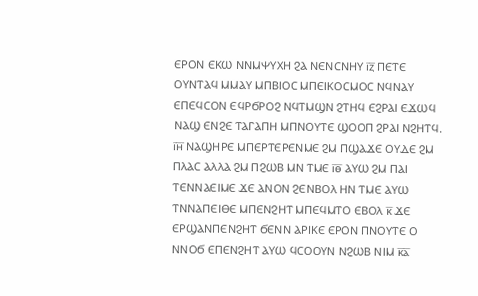ⲈⲢⲞⲚ ⲈⲔⲰ ⲚⲚⲘⲮⲨⲬⲎ ϨⲀ ⲚⲈⲚⲤⲚⲎⲨ ⲓ̅ⲍ̅ ⲠⲈⲦⲈ ⲞⲨⲚⲦⲀϤ ⲘⲘⲀⲨ ⲘⲠⲂⲒⲞⲤ ⲘⲠⲈⲒⲔⲞⲤⲘⲞⲤ ⲚϤⲚⲀⲨ ⲈⲠⲈϤⲤⲞⲚ ⲈϤⲢϬⲢⲞϨ ⲚϤⲦⲘϢⲚ ϨⲦⲎϤ ⲈϨⲢⲀⲒ ⲈϪⲰϤ ⲚⲀϢ ⲈⲚϨⲈ ⲦⲀⲄⲀⲠⲎ ⲘⲠⲚⲞⲨⲦⲈ ϢⲞⲞⲠ ϨⲢⲀⲒ ⲚϨⲎⲦϤ. ⲓ̅ⲏ̅ ⲚⲀϢⲎⲢⲈ ⲘⲠⲈⲢⲦⲈⲢⲈⲚⲘⲈ ϨⲘ ⲠϢⲀϪⲈ ⲞⲨⲆⲈ ϨⲘ ⲠⲖⲀⲤ ⲀⲖⲖⲀ ϨⲘ ⲠϨⲰⲂ ⲘⲚ ⲦⲘⲈ ⲓ̅ⲑ̅ ⲀⲨⲰ ϨⲘ ⲠⲀⲒ ⲦⲈⲚⲚⲀⲈⲒⲘⲈ ϪⲈ ⲀⲚⲞⲚ ϨⲈⲚⲂⲞⲖ ⲎⲚ ⲦⲘⲈ ⲀⲨⲰ ⲦⲚⲚⲀⲠⲈⲒⲐⲈ ⲘⲠⲈⲚϨⲎⲦ ⲘⲠⲈϤⲘⲦⲞ ⲈⲂⲞⲖ ⲕ̅ ϪⲈ ⲈⲢϢⲀⲚⲠⲈⲚϨⲎⲦ ϬⲈⲚⲚ ⲀⲢⲒⲔⲈ ⲈⲢⲞⲚ ⲠⲚⲞⲨⲦⲈ Ⲟ ⲚⲚⲞϬ ⲈⲠⲈⲚϨⲎⲦ ⲀⲨⲰ ϤⲤⲞⲞⲨⲚ ⲚϨⲰⲂ ⲚⲒⲘ ⲕ̅ⲁ̅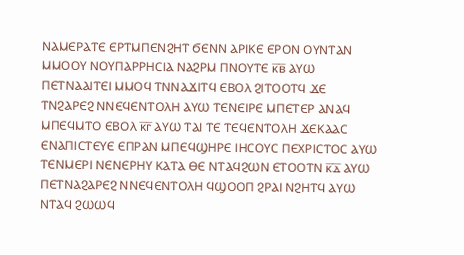ⲚⲀⲘⲈⲢⲀⲦⲈ ⲈⲢⲦⲘⲠⲈⲚϨⲎⲦ ϬⲈⲚⲚ ⲀⲢⲒⲔⲈ ⲈⲢⲞⲚ ⲞⲨⲚⲦⲀⲚ ⲘⲘⲞⲞⲨ ⲚⲞⲨⲠⲀⲢⲢⲎⲤⲒⲀ ⲚⲀϨⲢⲘ ⲠⲚⲞⲨⲦⲈ ⲕ̅ⲃ̅ ⲀⲨⲰ ⲠⲈⲦⲚⲀⲀⲒⲦⲈⲒ ⲘⲘⲞϤ ⲦⲚⲚⲀϪⲒⲦϤ ⲈⲂⲞⲖ ϨⲒⲦⲞⲞⲦϤ ϪⲈ ⲦⲚϨⲀⲢⲈϨ ⲚⲚⲈϤⲈⲚⲦⲞⲖⲎ ⲀⲨⲰ ⲦⲈⲚⲈⲒⲢⲈ ⲘⲠⲈⲦⲈⲢ ⲀⲚⲀϤ ⲘⲠⲈϤⲘⲦⲞ ⲈⲂⲞⲖ ⲕ̅ⲅ̅ ⲀⲨⲰ ⲦⲀⲒ ⲦⲈ ⲦⲈϤⲈⲚⲦⲞⲖⲎ ϪⲈⲔⲀⲀⲤ ⲈⲚⲀⲠⲒⲤⲦⲈⲨⲈ ⲈⲠⲢⲀⲚ ⲘⲠⲈϤϢⲎⲢⲈ ⲒⲎⲤⲞⲨⲤ ⲠⲈⲬⲢⲒⲤⲦⲞⲤ ⲀⲨⲰ ⲦⲈⲚⲘⲈⲢⲒ ⲚⲈⲚⲈⲢⲎⲨ ⲔⲀⲦⲀ ⲐⲈ ⲚⲦⲀϤϨⲰⲚ ⲈⲦⲞⲞⲦⲚ ⲕ̅ⲇ̅ ⲀⲨⲰ ⲠⲈⲦⲚⲀϨⲀⲢⲈϨ ⲚⲚⲈϤⲈⲚⲦⲞⲖⲎ ϤϢⲞⲞⲠ ϨⲢⲀⲒ ⲚϨⲎⲦϤ ⲀⲨⲰ ⲚⲦⲀϤ ϨⲰⲰϤ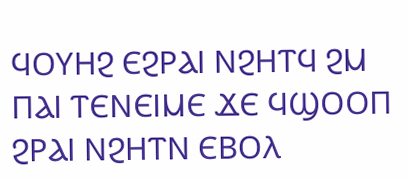ϤⲞⲨⲎϨ ⲈϨⲢⲀⲒ ⲚϨⲎⲦϤ ϨⲘ ⲠⲀⲒ ⲦⲈⲚⲈⲒⲘⲈ ϪⲈ ϤϢⲞⲞⲠ ϨⲢⲀⲒ ⲚϨⲎⲦⲚ ⲈⲂⲞⲖ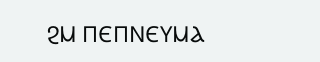ϨⲘ ⲠⲈⲠⲚⲈⲨⲘⲀ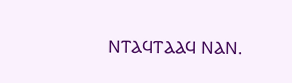ⲚⲦⲀϤⲦⲀⲀϤ ⲚⲀⲚ.